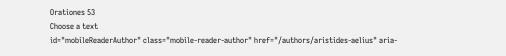Orationes 53
Choose a text
id="mobileReaderAuthor" class="mobile-reader-author" href="/authors/aristides-aelius" aria-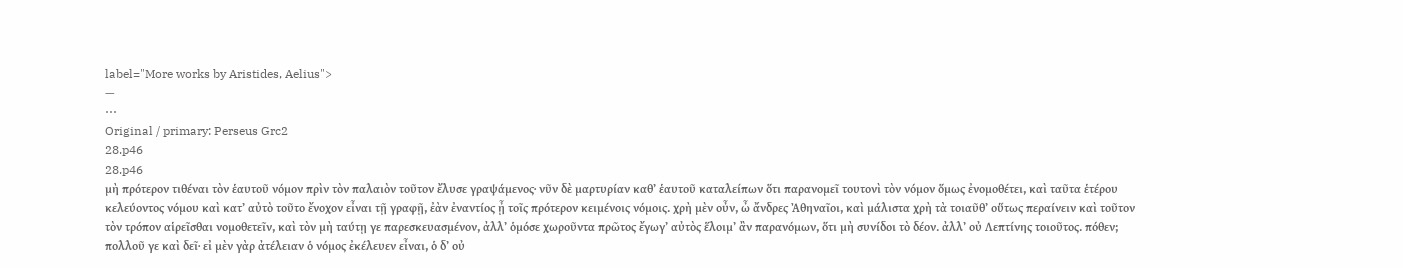label="More works by Aristides, Aelius">
—
⋯
Original / primary: Perseus Grc2
28.p46
28.p46
μὴ πρότερον τιθέναι τὸν ἑαυτοῦ νόμον πρὶν τὸν παλαιὸν τοῦτον ἔλυσε γραψάμενος· νῦν δὲ μαρτυρίαν καθʼ ἑαυτοῦ καταλείπων ὅτι παρανομεῖ τουτονὶ τὸν νόμον ὅμως ἐνομοθέτει, καὶ ταῦτα ἑτέρου κελεύοντος νόμου καὶ κατʼ αὐτὸ τοῦτο ἔνοχον εἶναι τῇ γραφῇ, ἐὰν ἐναντίος ᾖ τοῖς πρότερον κειμένοις νόμοις. χρὴ μὲν οὖν, ὦ ἄνδρες Ἀθηναῖοι, καὶ μάλιστα χρὴ τὰ τοιαῦθʼ οὕτως περαίνειν καὶ τοῦτον τὸν τρόπον αἱρεῖσθαι νομοθετεῖν, καὶ τὸν μὴ ταύτῃ γε παρεσκευασμένον, ἀλλʼ ὁμόσε χωροῦντα πρῶτος ἔγωγʼ αὐτὸς ἕλοιμʼ ἂν παρανόμων, ὅτι μὴ συνίδοι τὸ δέον. ἀλλʼ οὐ Λεπτίνης τοιοῦτος. πόθεν; πολλοῦ γε καὶ δεῖ· εἰ μὲν γὰρ ἀτέλειαν ὁ νόμος ἐκέλευεν εἶναι, ὁ δʼ οὐ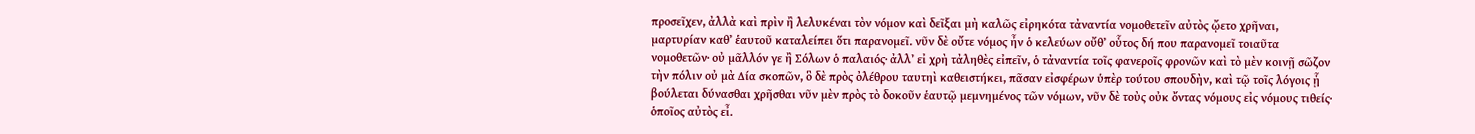προσεῖχεν, ἀλλὰ καὶ πρὶν ἢ λελυκέναι τὸν νόμον καὶ δεῖξαι μὴ καλῶς εἰρηκότα τἀναντία νομοθετεῖν αὐτὸς ᾤετο χρῆναι, μαρτυρίαν καθʼ ἑαυτοῦ καταλείπει ὅτι παρανομεῖ. νῦν δὲ οὔτε νόμος ἦν ὁ κελεύων οὔθʼ οὗτος δή που παρανομεῖ τοιαῦτα νομοθετῶν· οὐ μᾶλλόν γε ἢ Σόλων ὁ παλαιός· ἀλλʼ εἰ χρὴ τἀληθὲς εἰπεῖν, ὁ τἀναντία τοῖς φανεροῖς φρονῶν καὶ τὸ μὲν κοινῇ σῶζον τὴν πόλιν οὐ μὰ Δία σκοπῶν, ὃ δὲ πρὸς ὀλέθρου ταυτηὶ καθειστήκει, πᾶσαν εἰσφέρων ὑπὲρ τούτου σπουδὴν, καὶ τῷ τοῖς λόγοις ᾗ βούλεται δύνασθαι χρῆσθαι νῦν μὲν πρὸς τὸ δοκοῦν ἑαυτῷ μεμνημένος τῶν νόμων, νῦν δὲ τοὺς οὐκ ὄντας νόμους εἰς νόμους τιθείς· ὁποῖος αὐτὸς εἶ.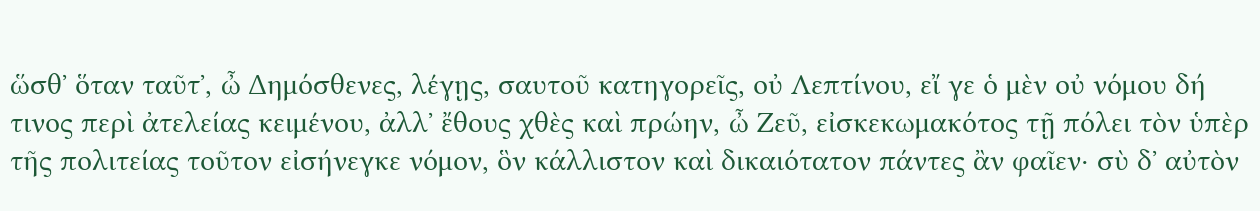ὥσθʼ ὅταν ταῦτʼ, ὦ Δημόσθενες, λέγῃς, σαυτοῦ κατηγορεῖς, οὐ Λεπτίνου, εἴ γε ὁ μὲν οὐ νόμου δή τινος περὶ ἀτελείας κειμένου, ἀλλʼ ἔθους χθὲς καὶ πρώην, ὦ Ζεῦ, εἰσκεκωμακότος τῇ πόλει τὸν ὑπὲρ τῆς πολιτείας τοῦτον εἰσήνεγκε νόμον, ὃν κάλλιστον καὶ δικαιότατον πάντες ἂν φαῖεν· σὺ δʼ αὐτὸν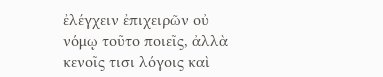ἐλέγχειν ἐπιχειρῶν οὐ νόμῳ τοῦτο ποιεῖς, ἀλλὰ κενοῖς τισι λόγοις καὶ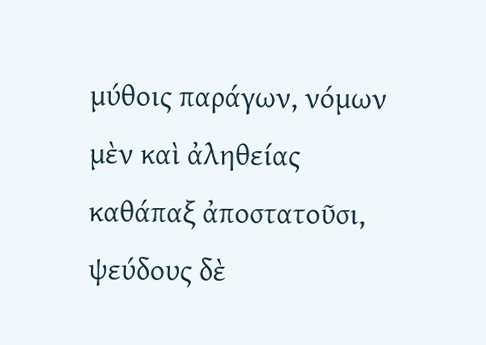μύθοις παράγων, νόμων μὲν καὶ ἀληθείας καθάπαξ ἀποστατοῦσι, ψεύδους δὲ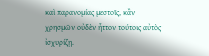καὶ παρανομίας μεστοῖς, κἂν χρησμῶν οὐδὲν ἧττον τούτοις αὐτὸς ἰσχυρίζῃ.